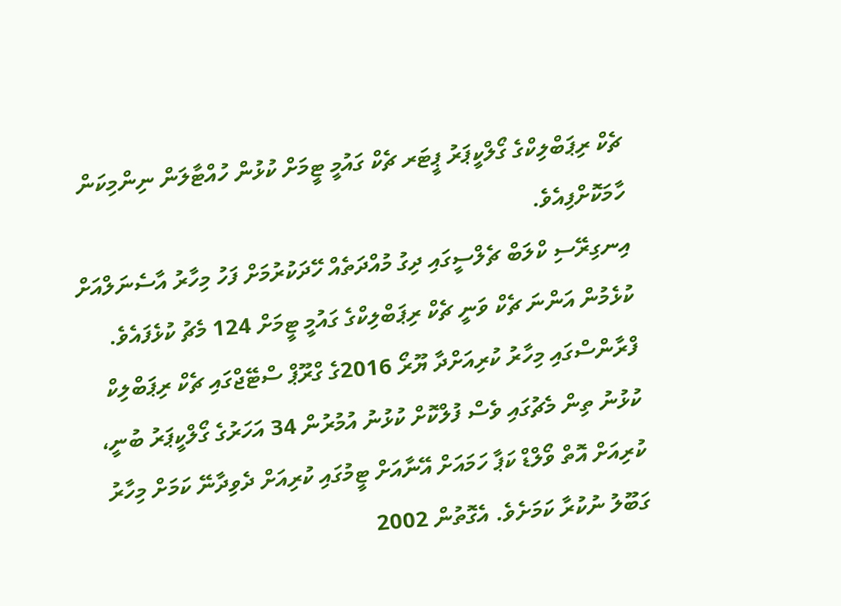ޗެކް ރިޕަބްލިކްގެ ގޯލްކީޕަރު ޕީޓަރ ޗެކް ގައުމީ ޓީމަށް ކުޅުން ހުއްޓާލަން ނިންމިކަން ހާމަކޮށްފިއެވެ.
އިނގިރޭސި ކްލަބް ޗެލްސީގައި ދިގު މުއްދަތެއް ހޭދަކުރުމަށް ފަހު މިހާރު އާސެނަލްއަށް ކުޅެމުން އަންނަ ޗެކް ވަނީ ޗެކް ރިޕަބްލިކްގެ ގައުމީ ޓީމަށް 124 މެޗު ކުޅެފައެވެ.
ފްރާންސްގައި މިހާރު ކުރިއަށްދާ ޔޫރޯ 2016ގެ ގްރޫޕް ސްޓޭޖްގައި ޗެކް ރިޕަބްލިކް ކުޅުނު ތިން މެޗުގައި ވެސް ފުލްކޮށް ކުޅުނު އުމުރުން 34 އަހަރުގެ ގޯލްކީޕަރު ބުނީ، ކުރިއަށް އޮތް ވޯލްޑް ކަޕާ ހަމައަށް އޭނާއަށް ޓީމުގައި ކުރިއަށް ދެވިދާނޭ ކަމަށް މިހާރު ގަބޫލު ނުކުރާ ކަމަށެވެ. އެގޮތުން 2002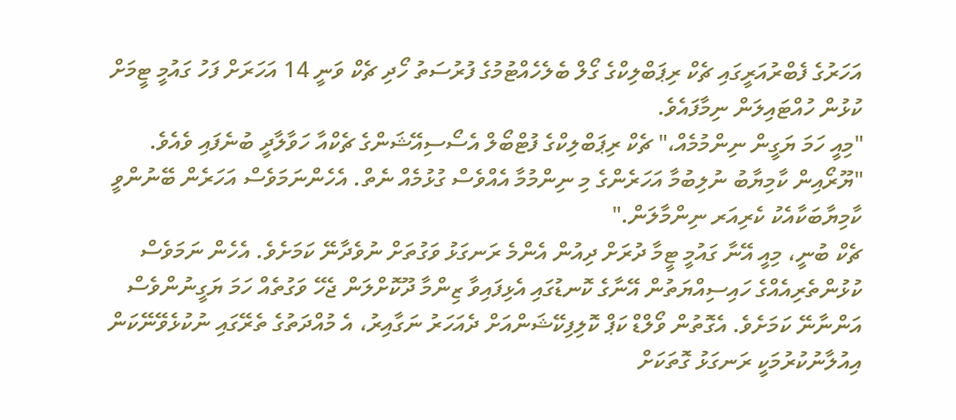އަހަރުގެ ފެބްރުއަރީގައި ޗެކް ރިޕަބްލިކްގެ ގޯލް ބެލެހެއްޓުމުގެ ފުރުސަތު ހޯދި ޗެކް ވަނީ 14 އަހަރަށް ފަހު ގައުމީ ޓީމަށް ކުޅުން ހުއްޓައިލަން ނިމާފައެވެ.
"މިއީ ހަމަ ޔަގީން ނިންމުމެއް،" ޗެކް ރިޕަބްލިކްގެ ފުޓްބޯލް އެސޯސިއޭޝަންގެ ޗެކްއާ ހަވާލާދީ ބުނެފައި ވެއެވެ.
"ޔޫރޯއިން ކާމިޔާބު ނުލިބުމާ އަހަރެންގެ މި ނިންމުމާ އެއްވެސް ގުޅުމެއް ނެތް. އެހެންނަމަވެސް އަހަރެން ބޭނުންވީ ކާމިޔާބަކާއެކު ކެރިއަރ ނިންމާލަން."
ޗެކް ބުނީ، މިއީ އޭނާ ގައުމީ ޓީމާ ދުރަށް ދިއުން އެންމެ ރަނގަޅު ވަގުތަށް ނުވެދާނޭ ކަމަށެވެ. އެހެން ނަމަވެސް ކުޅުންތެރިއެއްގެ ހައިސިއްޔަތުން އޭނާގެ ކޮނޑުގައި އެޅިފައިވާ ޒިންމާ ދޫކޮށްލަން ޖެހޭ ވަގުތެއް ހަމަ ޔަގީނުންވެސް އަންނާނޭ ކަމަށެވެ. އެގޮތުން ވޯލްޑް ކަޕް ކޮލިފިކޭޝަންއަށް ދެއަހަރު ނަގާއިރު، އެ މުއްދަތުގެ ތެރޭގައި ނުކުޅެވޭނޭކަން އިއުލާނުކުރުމަކީ ރަނގަޅު ގޮތަކަށް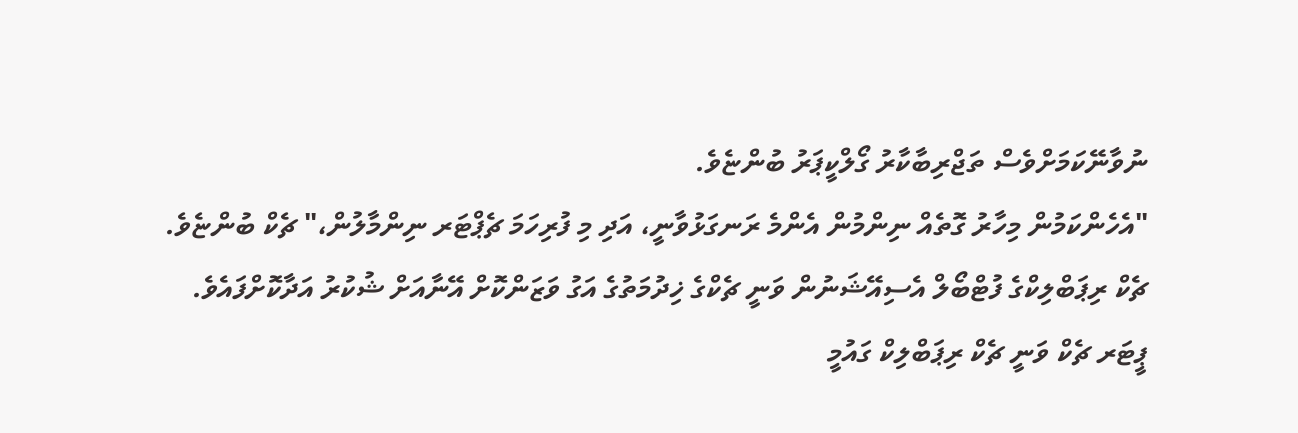ނުވާނޭކަމަށްވެސް ތަޖްރިބާކާރު ގޯލްކީޕަރު ބުންޏެވެ.
"އެހެންކަމުން މިހާރު ގޮތެއް ނިންމުން އެންމެ ރަނގަޅުވާނީ، އަދި މި ފުރިހަމަ ޗެޕްޓަރ ނިންމާލުން،" ޗެކް ބުންޏެވެ.
ޗެކް ރިޕަބްލިކްގެ ފުޓްބޯލް އެސިއޭޝަނުން ވަނީ ޗެކްގެ ޚިދުމަތުގެ އަގު ވަޒަންކޮށް އޭނާއަށް ޝުކުރު އަދާކޮށްފައެވެ.
ޕީޓަރ ޗެކް ވަނީ ޗެކް ރިޕަބްލިކް ގައުމީ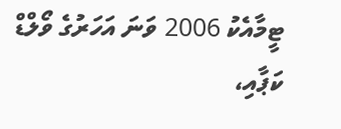ޓީމާއެކު 2006 ވަނަ އަހަރުގެ ވޯލްޑް ކަޕާއި،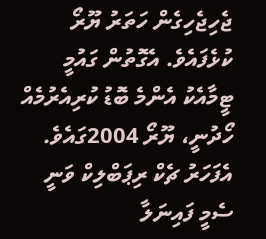ޖެހިޖެހިގެން ހަތަރު ޔޫރޯ ކުޅެފައެވެ. އެގޮތުން ގައުމީ ޓީމާއެކު އެންމެ ބޮޑު ކުރިއެރުމެއް ހޯދުނީ، ޔޫރޯ 2004ގައެވެ. އެފަހަރު ޗެކް ރިޕަބްލިކް ވަނީ ސެމީ ފައިނަލާ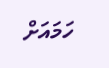ހަމައަށް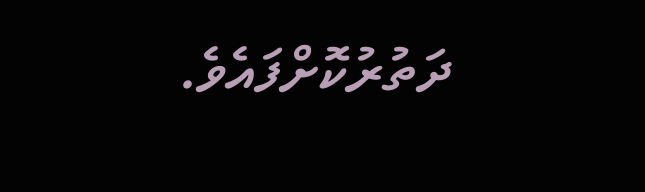ދަތުރުކޮށްފައެވެ.